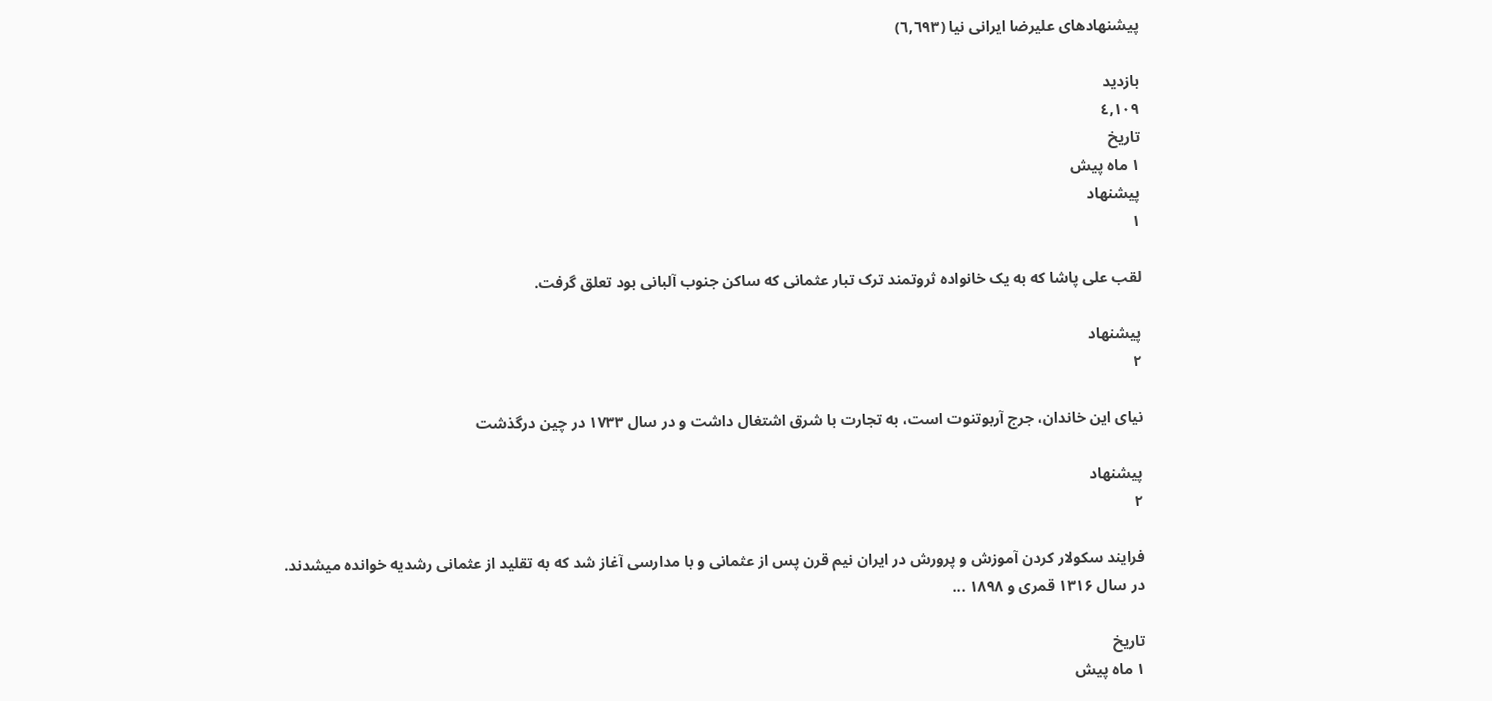پیشنهاد‌های علیرضا ایرانی نیا (٦,٦٩٣)

بازدید
٤,١٠٩
تاریخ
١ ماه پیش
پیشنهاد
١

لقب علی پاشا که به یک خانواده ثروتمند ترک تبار عثمانی که ساکن جنوب آلبانی بود تعلق گرفت.

پیشنهاد
٢

نیای این خاندان، جرج آربوتنوت است، به تجارت با شرق اشتغال داشت و در سال ۱۷۳۳ در چین درگذشت

پیشنهاد
٢

فرایند سکولار کردن آموزش و پرورش در ایران نیم قرن پس از عثمانی و با مدارسی آغاز شد که به تقلید از عثمانی رشدیه خوانده میشدند. در سال ۱۳۱۶ قمری و ۱۸۹۸ ...

تاریخ
١ ماه پیش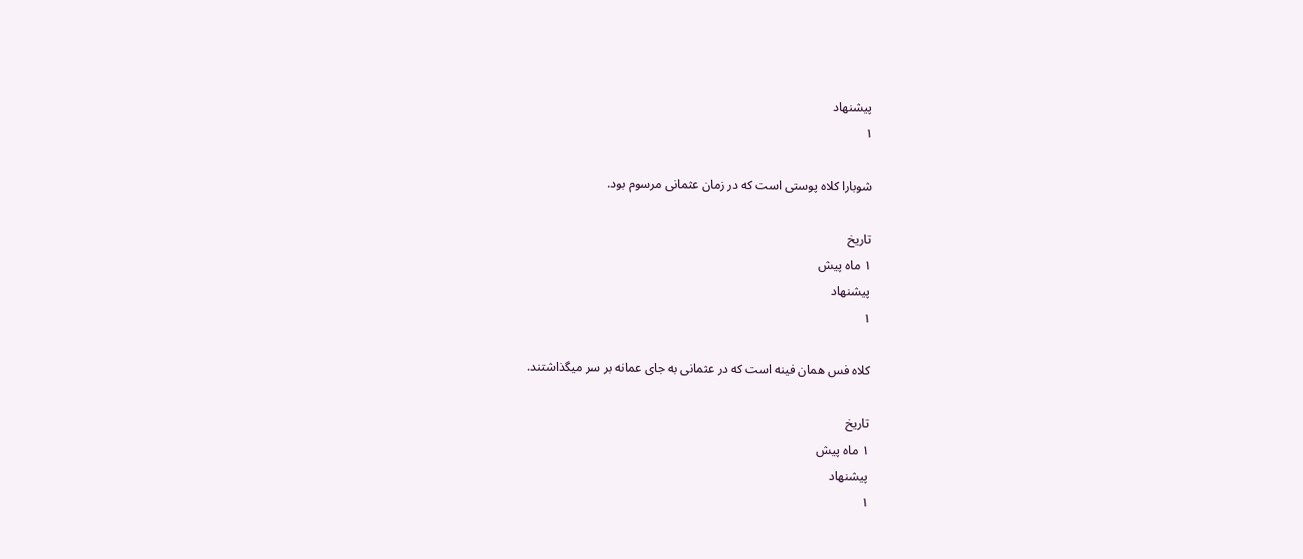پیشنهاد
١

شوبارا کلاه پوستی است که در زمان عثمانی مرسوم بود.

تاریخ
١ ماه پیش
پیشنهاد
١

کلاه فس همان فینه است که در عثمانی به جای عمانه بر سر میگذاشتند.

تاریخ
١ ماه پیش
پیشنهاد
١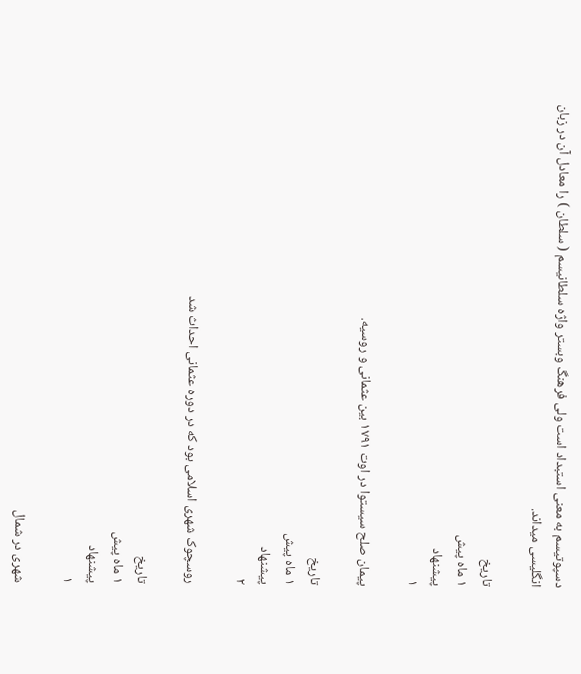دسپوتیسم به معنی استبداد است ولی فرهنگ وبستر واژه سلطانیسم ( سلطان ) را معادل آن در زبان انگلیسی میداند.

تاریخ
١ ماه پیش
پیشنهاد
١

پیمان صلح سیستوا در اوت ۱۷۹۱ بین عثمانی و روسیه.

تاریخ
١ ماه پیش
پیشنهاد
٢

روسچوک شهری اسلامی بود که در دوره عثمانی احداث شد

تاریخ
١ ماه پیش
پیشنهاد
١

شهری در شمال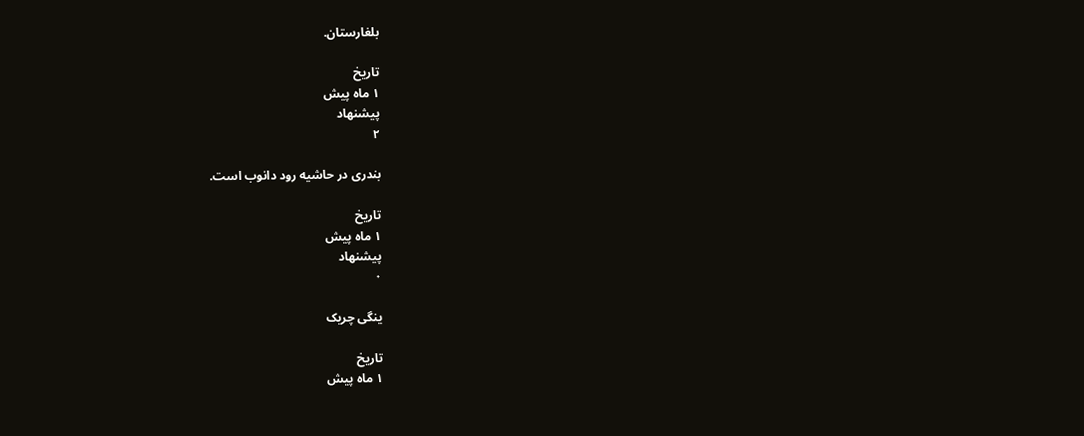بلغارستان.

تاریخ
١ ماه پیش
پیشنهاد
٢

بندری در حاشیه رود دانوب است.

تاریخ
١ ماه پیش
پیشنهاد
٠

ینگی چریک

تاریخ
١ ماه پیش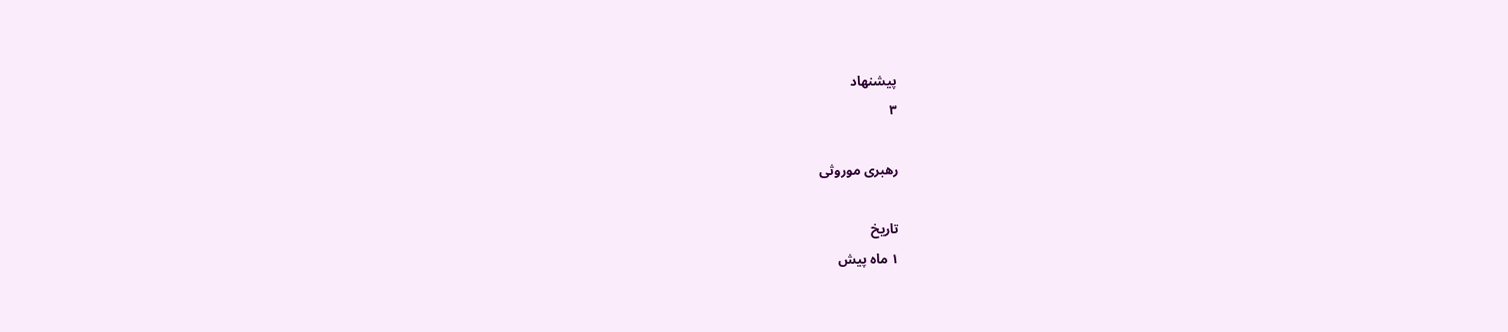پیشنهاد
٣

رهبری موروثی

تاریخ
١ ماه پیش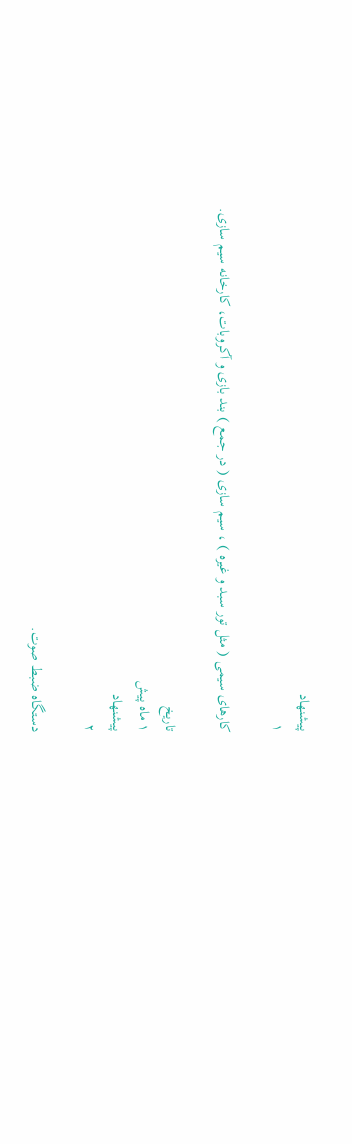پیشنهاد
١

کارهای سیمی ( مثل تور سبد و غیره ) ، سیم سازی ( در جمع ) بند بازی و آکروبات، کارخانه سیم سازی.

تاریخ
١ ماه پیش
پیشنهاد
٢

دستگاه ضبط صوت.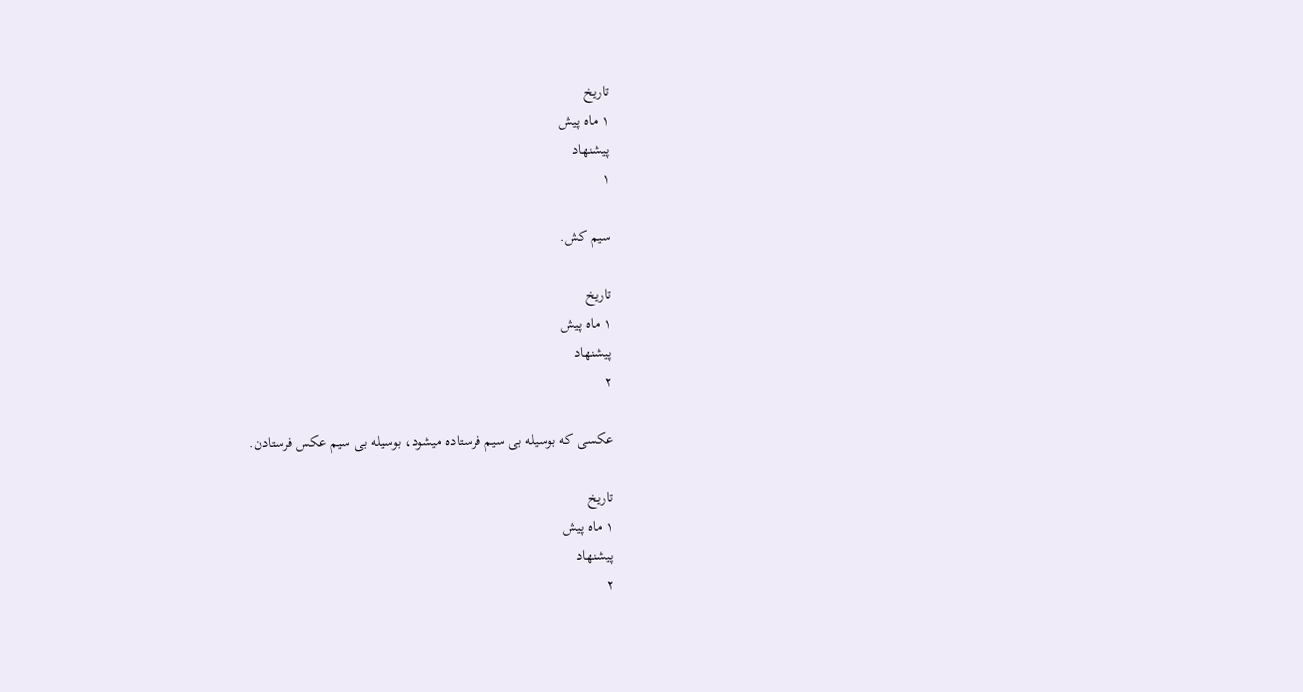تاریخ
١ ماه پیش
پیشنهاد
١

سیم کش.

تاریخ
١ ماه پیش
پیشنهاد
٢

عکسی که بوسیله بی سیم فرستاده میشود، بوسیله بی سیم عکس فرستادن.

تاریخ
١ ماه پیش
پیشنهاد
٢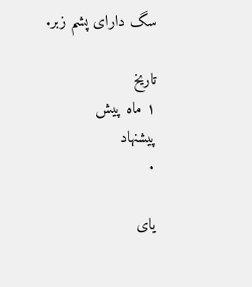سگ دارای پشم زبر.

تاریخ
١ ماه پیش
پیشنهاد
٠

یای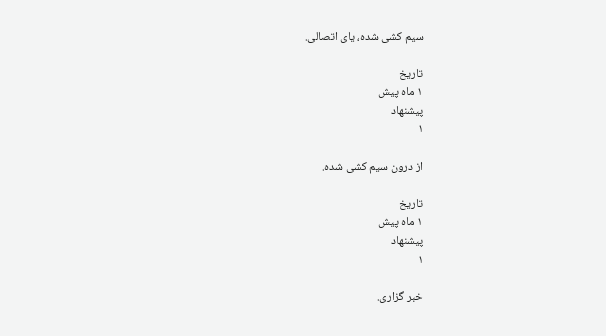سیم کشی شده، یای اتصالی.

تاریخ
١ ماه پیش
پیشنهاد
١

از درون سیم کشی شده.

تاریخ
١ ماه پیش
پیشنهاد
١

خبر گزاری.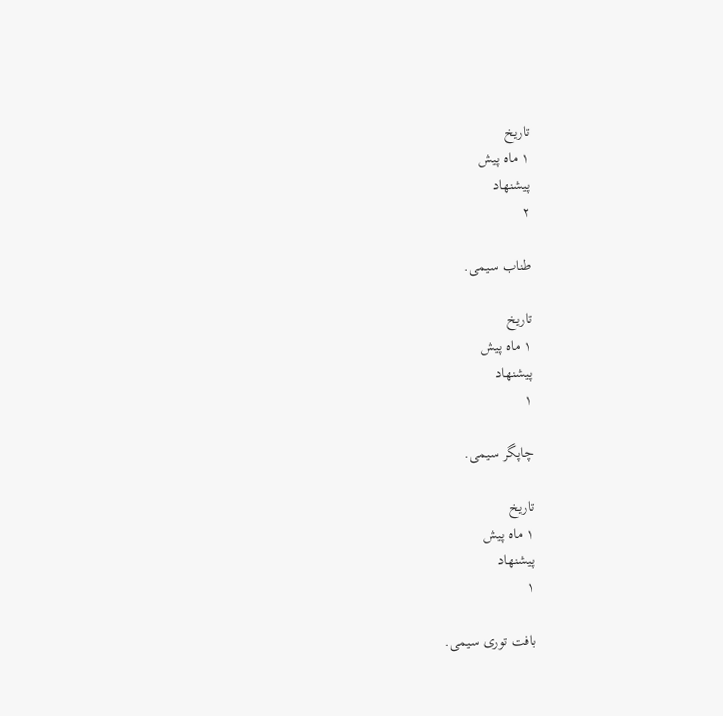تاریخ
١ ماه پیش
پیشنهاد
٢

طناب سیمی.

تاریخ
١ ماه پیش
پیشنهاد
١

چاپگر سیمی.

تاریخ
١ ماه پیش
پیشنهاد
١

بافت توری سیمی.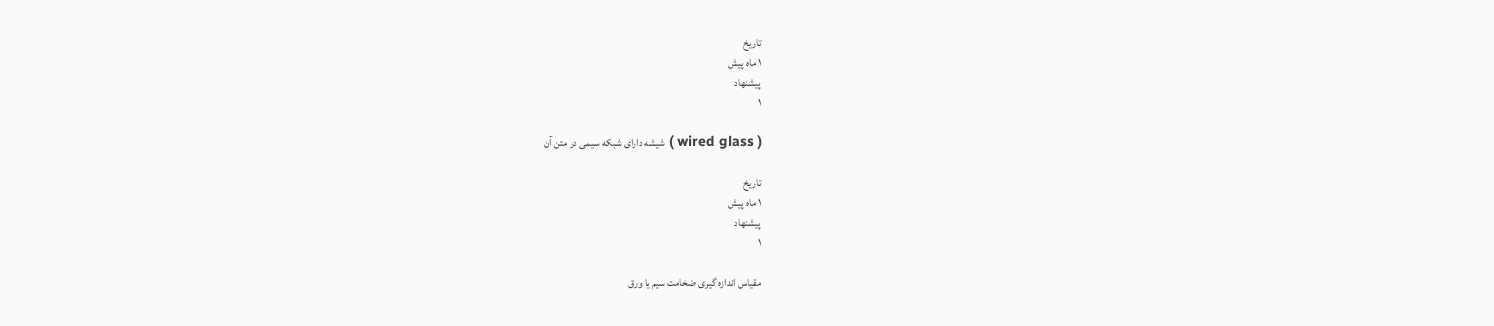تاریخ
١ ماه پیش
پیشنهاد
١

( wired glass ) شیشه دارای شبکه سیمی در متن آن

تاریخ
١ ماه پیش
پیشنهاد
١

مقیاس اندازه گیری ضخامت سیم یا ورق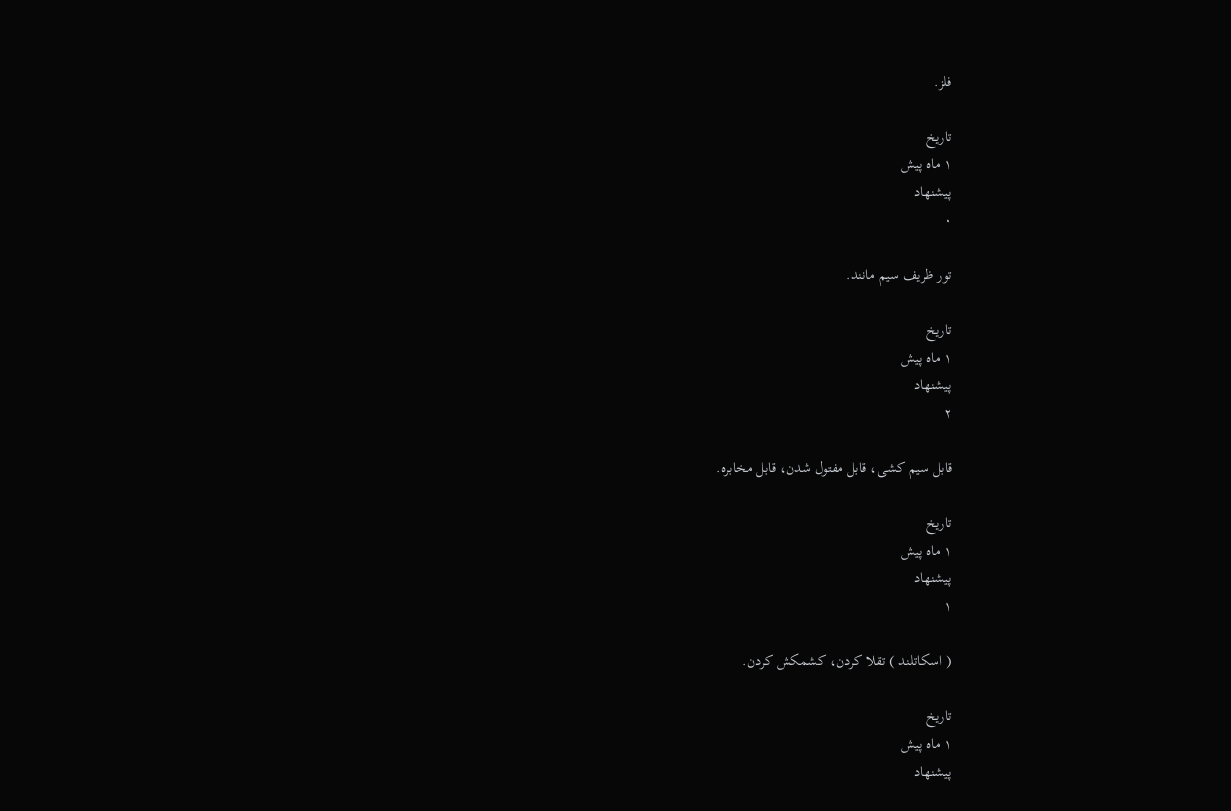فلز.

تاریخ
١ ماه پیش
پیشنهاد
٠

تور ظریف سیم مانند.

تاریخ
١ ماه پیش
پیشنهاد
٢

قابل سیم کشی، قابل مفتول شدن، قابل مخابره.

تاریخ
١ ماه پیش
پیشنهاد
١

( اسکاتلند ) تقلا کردن، کشمکش کردن.

تاریخ
١ ماه پیش
پیشنهاد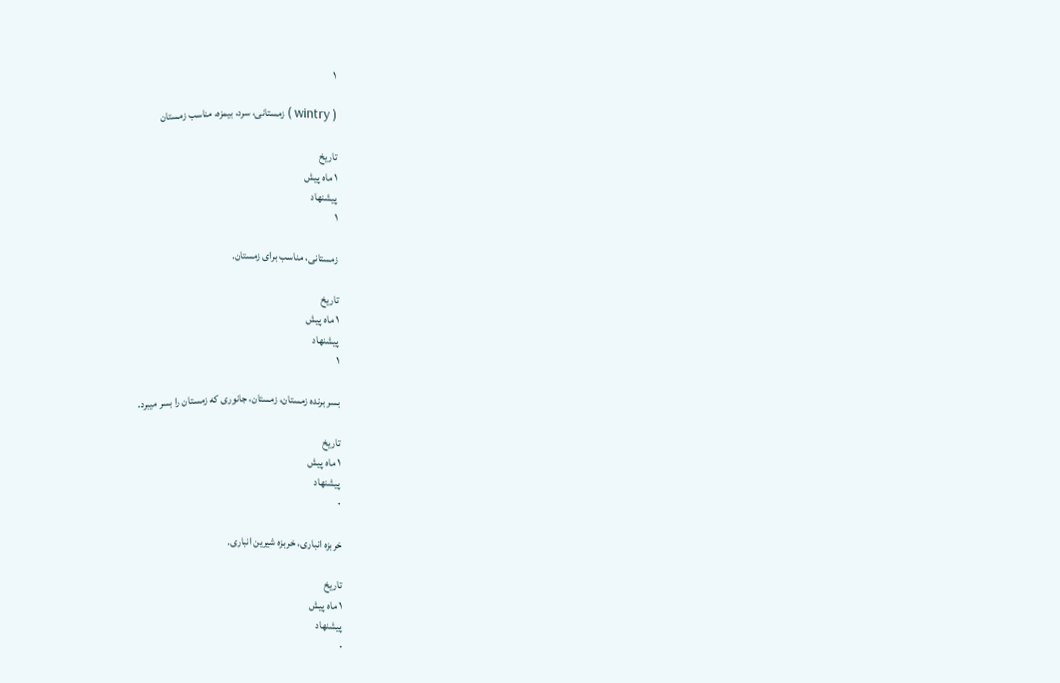١

( wintry ) زمستانی، سرد، بیمزه، مناسب زمستان

تاریخ
١ ماه پیش
پیشنهاد
١

زمستانی، مناسب برای زمستان.

تاریخ
١ ماه پیش
پیشنهاد
١

بسر برنده زمستان، زمستان، جانوری که زمستان را بسر میبرد.

تاریخ
١ ماه پیش
پیشنهاد
٠

خربزه انباری، خربزه شیرین انباری.

تاریخ
١ ماه پیش
پیشنهاد
٠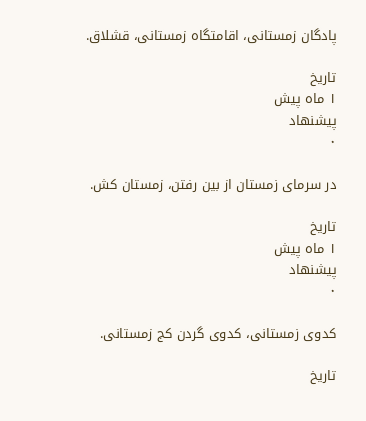پادگان زمستانی، اقامتگاه زمستانی، قشلاق.

تاریخ
١ ماه پیش
پیشنهاد
٠

در سرمای زمستان از بین رفتن، زمستان کش.

تاریخ
١ ماه پیش
پیشنهاد
٠

کدوی زمستانی، کدوی گردن کج زمستانی.

تاریخ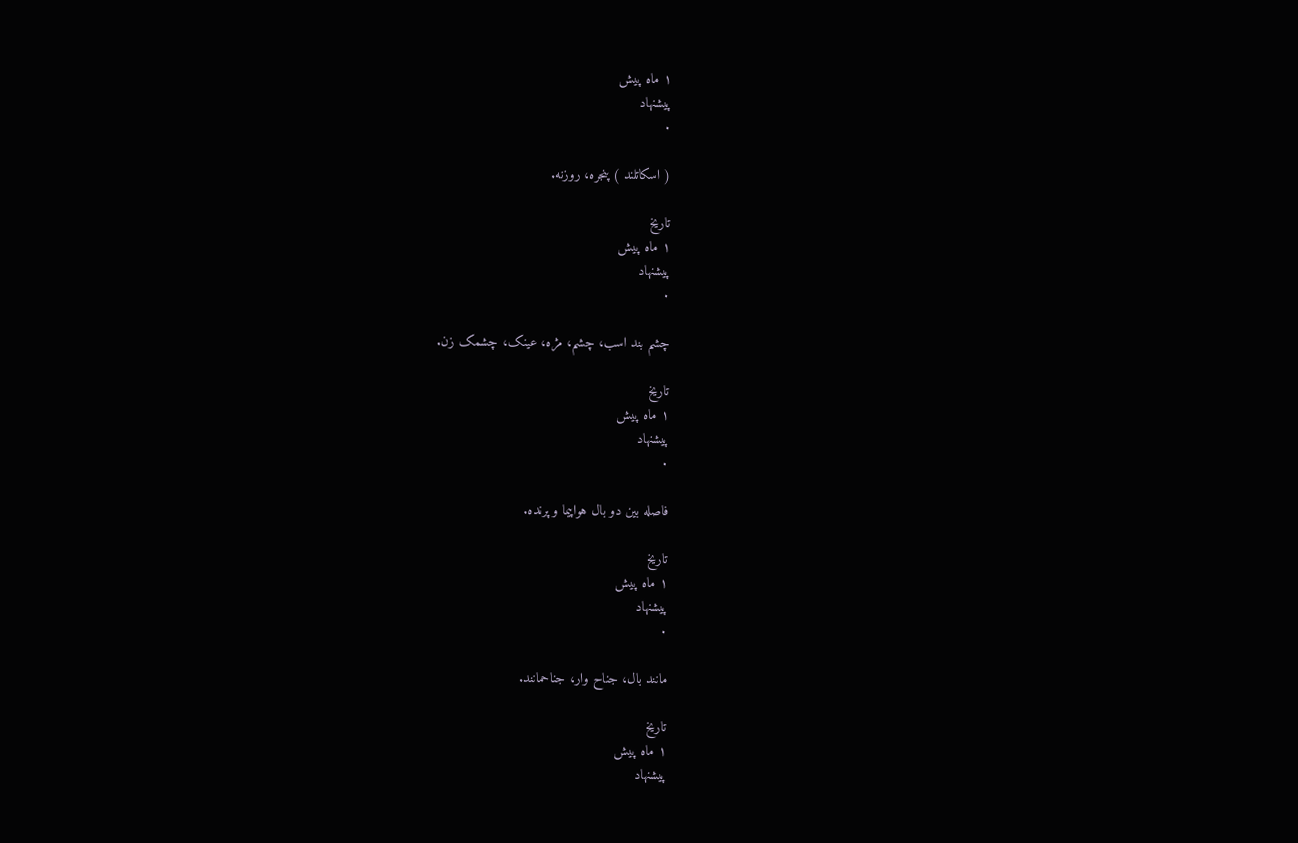١ ماه پیش
پیشنهاد
٠

( اسکاتلند ) پنجره، روزنه.

تاریخ
١ ماه پیش
پیشنهاد
٠

چشم بند اسب، چشم، مژه، عینک، چشمک زن.

تاریخ
١ ماه پیش
پیشنهاد
٠

فاصله بین دو بال هواپیما و پرنده.

تاریخ
١ ماه پیش
پیشنهاد
٠

مانند بال، جناح وار، جناحمانند.

تاریخ
١ ماه پیش
پیشنهاد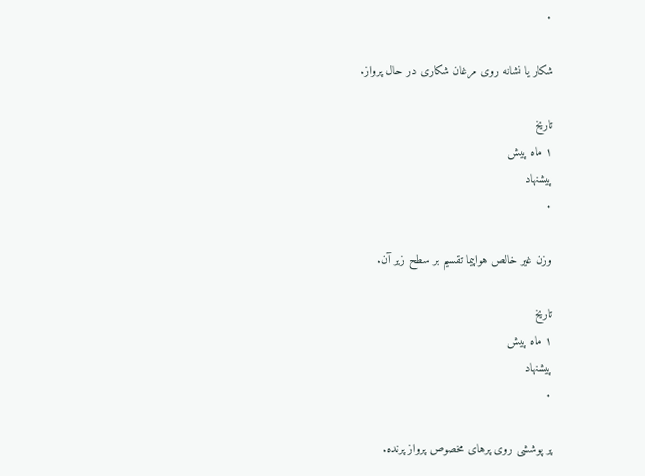٠

شکار یا نشانه روی مرغان شکاری در حال پرواز.

تاریخ
١ ماه پیش
پیشنهاد
٠

وزن غیر خالص هواپیما تقسیم بر سطح زیر آن.

تاریخ
١ ماه پیش
پیشنهاد
٠

پر پوششی روی پرهای مخصوص پرواز پرنده.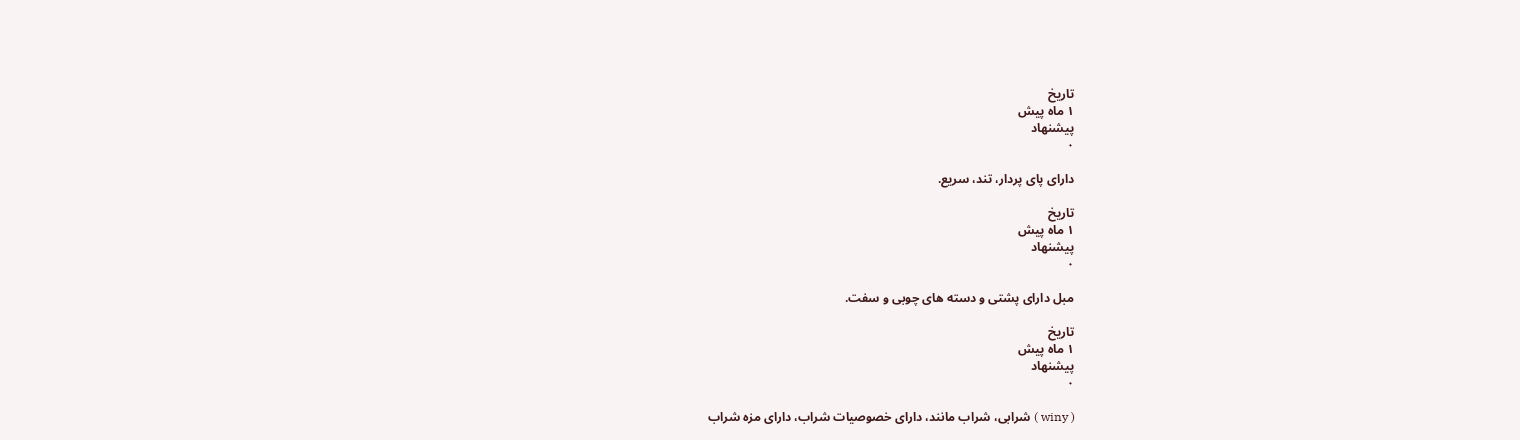تاریخ
١ ماه پیش
پیشنهاد
٠

دارای پای پردار، تند، سریع.

تاریخ
١ ماه پیش
پیشنهاد
٠

مبل دارای پشتی و دسته های چوبی و سفت.

تاریخ
١ ماه پیش
پیشنهاد
٠

( winy ) شرابی، شراب مانند، دارای خصوصیات شراب، دارای مزه شراب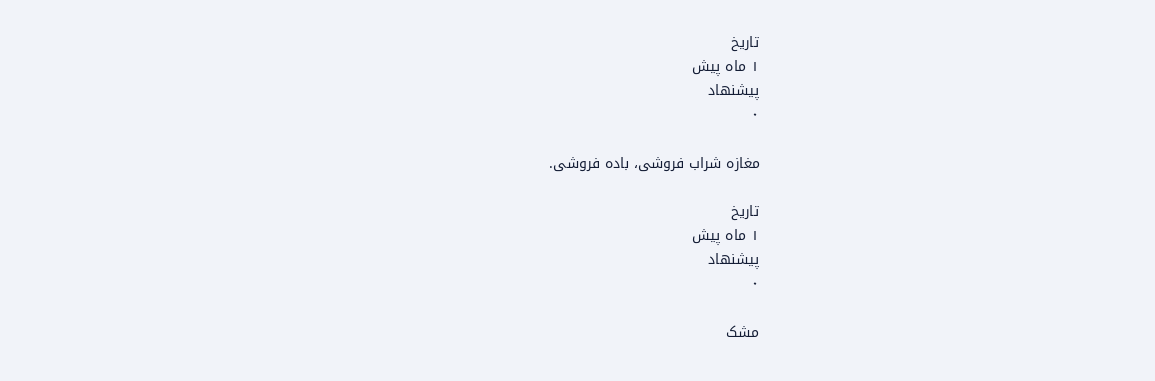تاریخ
١ ماه پیش
پیشنهاد
٠

مغازه شراب فروشی، باده فروشی.

تاریخ
١ ماه پیش
پیشنهاد
٠

مشک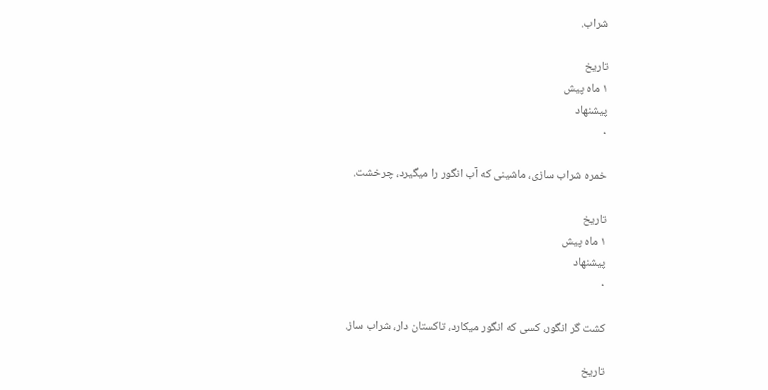شراب.

تاریخ
١ ماه پیش
پیشنهاد
٠

خمره شراب سازی، ماشینی که آب انگور را میگیرد، چرخشت.

تاریخ
١ ماه پیش
پیشنهاد
٠

کشت گر انگور، کسی که انگور میکارد، تاکستان دار، شراب ساز.

تاریخ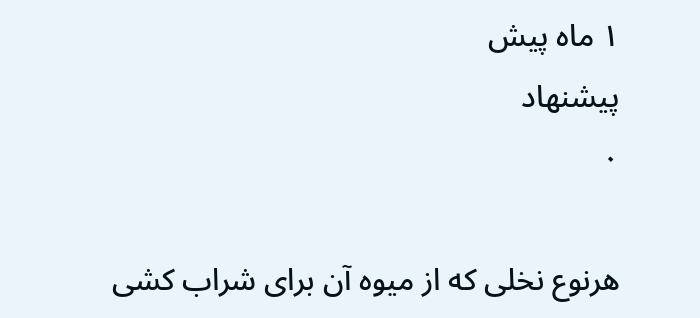١ ماه پیش
پیشنهاد
٠

هرنوع نخلی که از میوه آن برای شراب کشی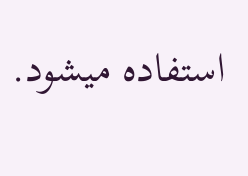استفاده میشود.